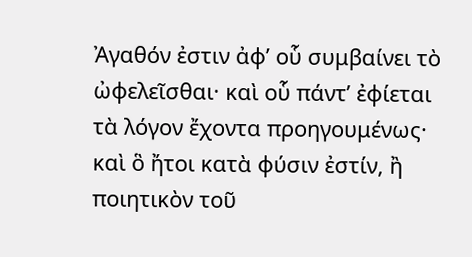Ἀγαθόν ἐστιν ἀφ’ οὗ συμβαίνει τὸ ὠφελεῖσθαι· καὶ οὗ πάντ’ ἐφίεται τὰ λόγον ἔχοντα προηγουμένως· καὶ ὃ ἤτοι κατὰ φύσιν ἐστίν, ἢ ποιητικὸν τοῦ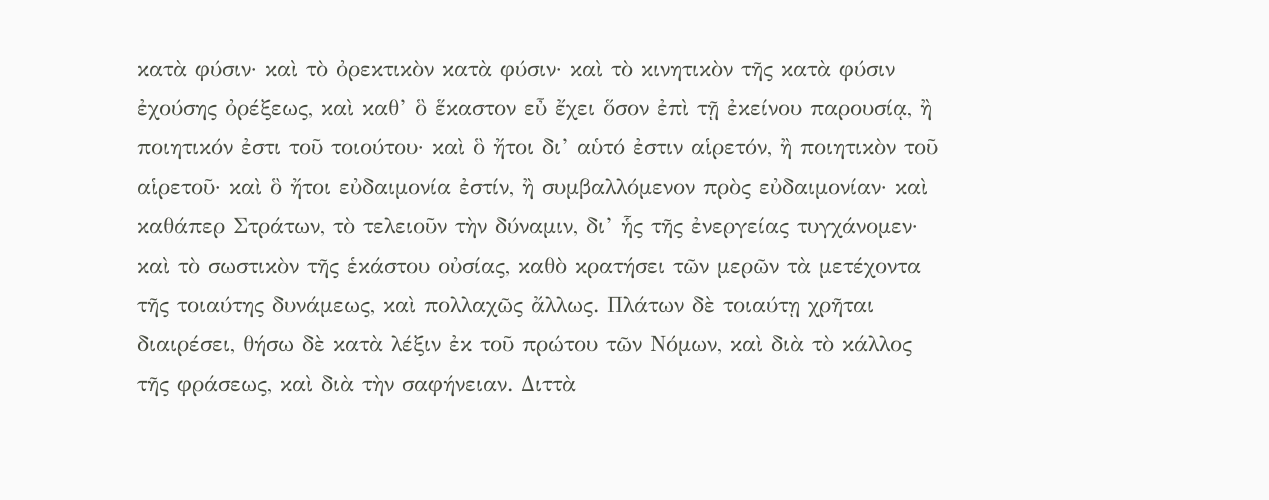κατὰ φύσιν· καὶ τὸ ὀρεκτικὸν κατὰ φύσιν· καὶ τὸ κινητικὸν τῆς κατὰ φύσιν ἐχούσης ὀρέξεως, καὶ καθ’ ὃ ἕκαστον εὖ ἔχει ὅσον ἐπὶ τῇ ἐκείνου παρουσίᾳ, ἢ ποιητικόν ἐστι τοῦ τοιούτου· καὶ ὃ ἤτοι δι’ αὑτό ἐστιν αἱρετόν, ἢ ποιητικὸν τοῦ αἱρετοῦ· καὶ ὃ ἤτοι εὐδαιμονία ἐστίν, ἢ συμβαλλόμενον πρὸς εὐδαιμονίαν· καὶ καθάπερ Στράτων, τὸ τελειοῦν τὴν δύναμιν, δι’ ἧς τῆς ἐνεργείας τυγχάνομεν· καὶ τὸ σωστικὸν τῆς ἑκάστου οὐσίας, καθὸ κρατήσει τῶν μερῶν τὰ μετέχοντα τῆς τοιαύτης δυνάμεως, καὶ πολλαχῶς ἄλλως. Πλάτων δὲ τοιαύτῃ χρῆται διαιρέσει, θήσω δὲ κατὰ λέξιν ἐκ τοῦ πρώτου τῶν Νόμων, καὶ διὰ τὸ κάλλος τῆς φράσεως, καὶ διὰ τὴν σαφήνειαν. Διττὰ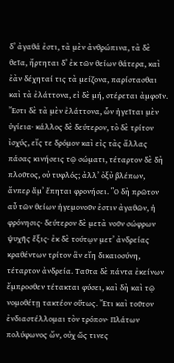δ’ ἀγαθά ἐστι, τὰ μὲν ἀνθρώπινα, τὰ δὲ θεῖα, ἤρτηται δ’ ἐκ τῶν θείων θάτερα, καὶ ἐὰν δέχηταί τις τὰ μείζονα, παρίστασθαι καὶ τὰ ἐλάττονα, εἰ δὲ μή, στέρεται ἀμφοῖν. Ἔστι δὲ τὰ μὲν ἐλάττονα, ὧν ἡγεῖται μὲν ὑγίεια· κάλλος δὲ δεύτερον, τὸ δὲ τρίτον ἰσχύς, εἴς τε δρόμον καὶ εἰς τὰς ἄλλας πάσας κινήσεις τῷ σώματι, τέταρτον δὲ δὴ πλοῦτος, οὐ τυφλός; ἀλλ’ ὀξὺ βλέπων, ἄνπερ ἅμ’ ἕπηται φρονήσει. Ὃ δὴ πρῶτον αὖ τῶν θείων ἡγεμονοῦν ἐστιν ἀγαθῶν, ἡ φρόνησις· δεύτερον δὲ μετὰ νοῦν σώφρων ψυχῆς ἕξις· ἐκ δὲ τούτῳν μετ’ ἀνδρείας κραθέντων τρίτον ἂν εἴη δικαιοσύνη, τέταρτον ἀνδρεία. Ταῦτα δὲ πάντα ἐκείνων ἔμπροσθεν τέτακται φύσει, καὶ δὴ καὶ τῷ νομοθέτῃ τακτέον οὕτως. Ἔτι καὶ τοῦτον ἐνδιαστέλλομαι τὸν τρόπον· Πλάτων πολύφωνος ὤν, οὐχ ὥς τινες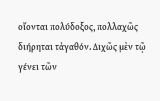οἴονται πολύδοξος, πολλαχῶς διήρηται τἀγαθόν. Διχῶς μὲν τῷ γένει τῶν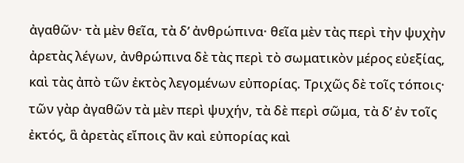ἀγαθῶν· τὰ μὲν θεῖα, τὰ δ’ ἀνθρώπινα· θεῖα μὲν τὰς περὶ τὴν ψυχὴν ἀρετὰς λέγων, ἀνθρώπινα δὲ τὰς περὶ τὸ σωματικὸν μέρος εὐεξίας, καὶ τὰς ἀπὸ τῶν ἐκτὸς λεγομένων εὐπορίας. Τριχῶς δὲ τοῖς τόποις· τῶν γὰρ ἀγαθῶν τὰ μὲν περὶ ψυχήν, τὰ δὲ περὶ σῶμα, τὰ δ’ ἐν τοῖς ἐκτός, ἃ ἀρετὰς εἴποις ἂν καὶ εὐπορίας καὶ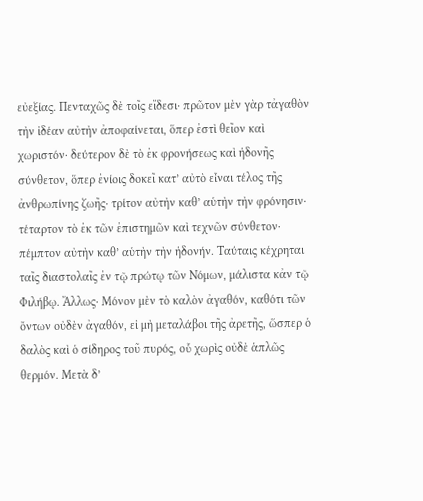εὐεξίας. Πενταχῶς δὲ τοῖς εἴδεσι· πρῶτον μὲν γὰρ τἀγαθὸν τὴν ἰδέαν αὐτὴν ἀποφαίνεται, ὅπερ ἐστὶ θεῖον καὶ χωριστόν· δεύτερον δὲ τὸ ἐκ φρονήσεως καὶ ἡδονῆς σύνθετον, ὅπερ ἐνίοις δοκεῖ κατ’ αὐτὸ εἶναι τέλος τῆς ἀνθρωπίνης ζωῆς· τρίτον αὐτὴν καθ’ αὑτὴν τὴν φρόνησιν· τέταρτον τὸ ἐκ τῶν ἐπιστημῶν καὶ τεχνῶν σύνθετον· πέμπτον αὐτὴν καθ’ αὑτὴν τὴν ἡδονήν. Ταύταις κέχρηται ταῖς διαστολαῖς ἐν τῷ πρώτῳ τῶν Νόμων, μάλιστα κἀν τῷ Φιλήβῳ. Ἄλλως· Μόνον μὲν τὸ καλὸν ἀγαθόν, καθότι τῶν ὄντων οὐδὲν ἀγαθόν, εἰ μὴ μεταλάβοι τῆς ἀρετῆς, ὥσπερ ὁ δαλὸς καὶ ὁ σίδηρος τοῦ πυρός, οὗ χωρὶς οὐδὲ ἁπλῶς θερμόν. Μετὰ δ’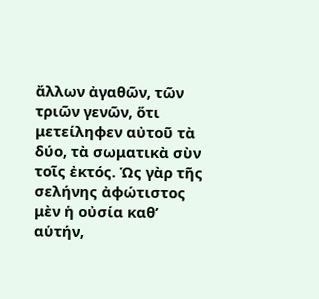ἄλλων ἀγαθῶν, τῶν τριῶν γενῶν, ὅτι μετείληφεν αὐτοῦ τὰ δύο, τὰ σωματικὰ σὺν τοῖς ἐκτός. Ὡς γὰρ τῆς σελήνης ἀφώτιστος μὲν ἡ οὐσία καθ’ αὑτήν,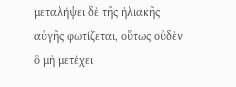μεταλήψει δὲ τῆς ἡλιακῆς αὐγῆς φωτίζεται, οὕτως οὐδὲν ὃ μὴ μετέχει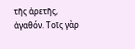τῆς ἀρετῆς, ἀγαθόν. Τοῖς γὰρ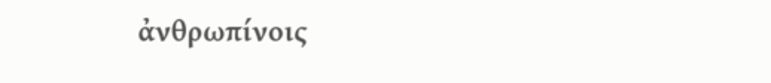ἀνθρωπίνοις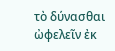τὸ δύνασθαι ὠφελεῖν ἐκ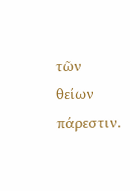τῶν θείων πάρεστιν.